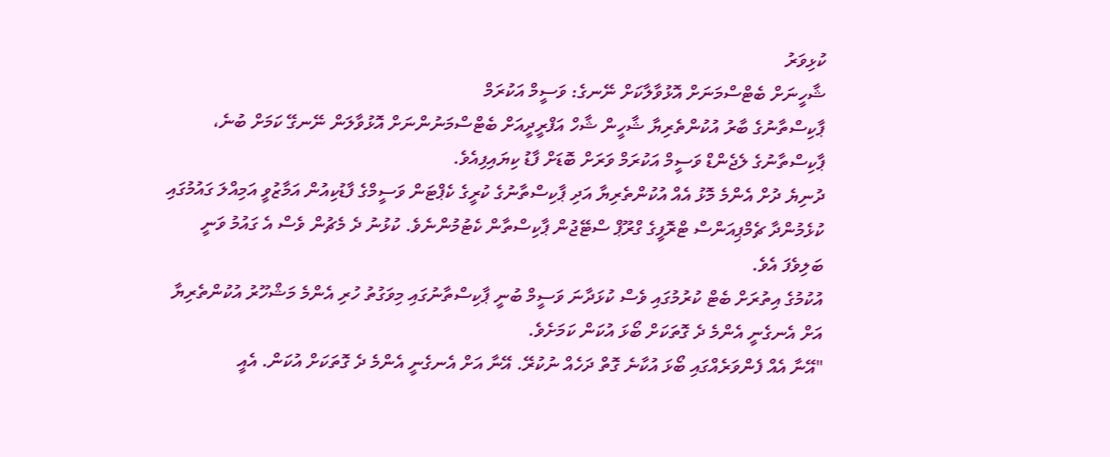ކުޅިވަރު
ޝާހީނަށް ބެޓްސްމަނަށް އޮޅުވާލާކަށް ނޭނގެ: ވަސީމް އަކުރަމް
ޕާކިސްތާނުގެ ބާރު އުކުންތެރިޔާ ޝާހީން ޝާހް އަފްރީދީއަށް ބެޓްސްމަނުންނަށް އޮޅުވާލަން ނޭނގޭ ކަމަށް ބުނެ، ޕާކިސްތާނުގެ ލެޖެންޑް ވަސީމް އަކުރަމް ވަރަށް ބޮޑަށް ފާޑު ކިޔައިފިއެވެ.
ދުނިޔެ ދުށް އެންމެ މޮޅު އެއް އުކުންތެރިޔާ އަދި ޕާކިސްތާނުގެ ކުރީގެ ކެޕްޓަން ވަސީމްގެ ފާޑުކިއުން އަމާޒުވީ އަމިއްލަ ގައުމުގައި ކުޅެމުންދާ ޗެމްޕިއަންސް ޓްރޮފީގެ ގްރޫޕް ސްޓޭޖުން ޕާކިސްތާން ކެޓުމުންނެވެ. ކުޅުނު ދެ މެޗުން ވެސް އެ ގައުމު ވަނީ ބަލިވެފަ އެވެ.
އުކުމުގެ އިތުރަށް ބެޓް ކުރުމުގައި ވެސް ކުޅަދާނަ ވަސީމް ބުނީ ޕާކިސްތާނުގައި މިވަގުތު ހުރި އެންމެ މަޝްހޫރު އުކުންތެރިޔާ އަށް އެނގެނީ އެންމެ ދެ ގޮތަކަށް ބޯޅަ އުކަން ކަމަށެވެ.
"އޭނާ އެއް ފެންވަރެއްގައި ބޯޅަ އުކާނެ ގޮތް ދަހެއް ނުކުރޭ. އޭނާ އަށް އެނގެނީ އެންމެ ދެ ގޮތަކަށް އުކަން. އެއީ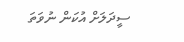ސީދަލަށް އުކަން ނުވަތަ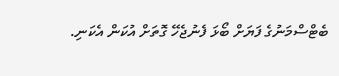ބެޓްސްމަނުގެ ފަޔަށް ބޯޅަ ފެނުޖެހޭ ގޮތަށް އުކަން އެކަނި.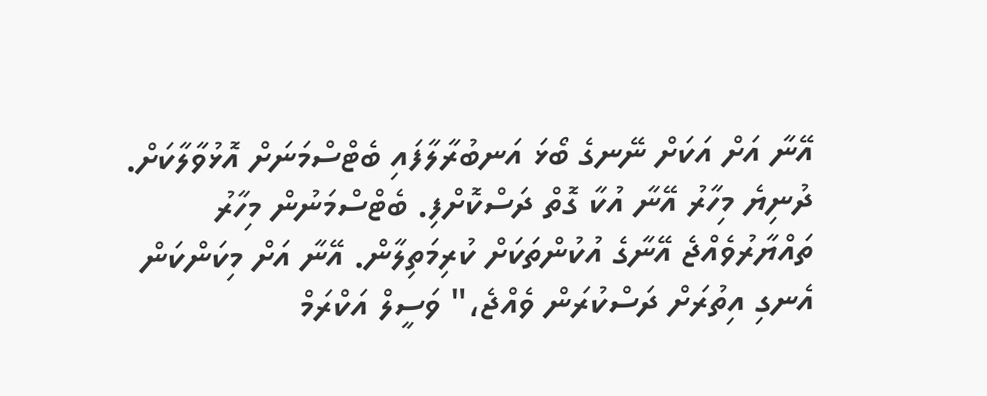އޭނާ އަށް އަކަށް ނޭނގެ ބޯޅަ އަނބުރާލާފައި ބެޓްސްމަނަށް އޮޅުވާލާކަށް. ދުނިޔެ މިހާރު އޭނާ އުކާ ގޮތް ދަސްކޮށްފި. ބެޓްސްމަނުން މިހާރު ތައްޔާރުވެއްޖެ އޭނާގެ އުކުންތަކަށް ކުރިމަތިލާން. އޭނާ އަށް މިކަންކަން އެނގި އިތުރަށް ދަސްކުރަން ވެއްޖެ،" ވަސީލް އަކްރަމް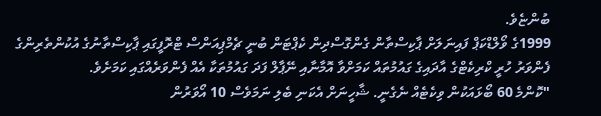ބުންޏެވެ.
1999ގެ ވޯލްޑްކަޕް ފައިނަލަށް ޕާކިސްތާން ގެންގޮސްދިން ކެޕްޓަން ބުނީ ޗެމްޕިއަންސް ޓްރޮފީގައި ޕާކިސްތާނުގެ އުކުންތެރިންގެ ފެންވަރު ހުރީ ކްރިކެޓްގެ އާދައިގެ ގައުމުތައް ކަމަށްވާ އޮމާނާއި ނޭޕާލް ފަދަ ގައުމުތަކާ އެއް ފެންވަރެއްގައި ކަމަށެވެ.
"ކޮންމެ 60 ބޯޅައަކުން ވިކެޓެއް ނެގެނީ. ޝާހީނަށް އެކަނި ބެލި ނަމަވެސް 10 އޯވަރުން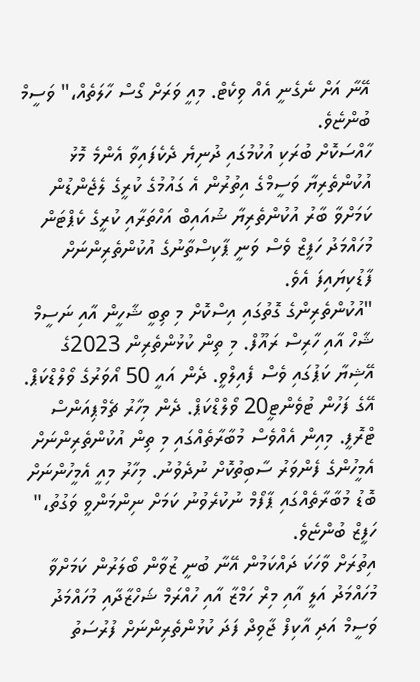އޭނާ އަށް ނެގެނީ އެއް ވިކެޓް. މިއީ ވަރަށް ގޯސް ހާލަތެއް،" ވަސީމް ބުންޏެވެ.
ހާއްސަކޮށް ބުރަކި އުކުމުގައި ދުނިޔެ ދެކެފައިވާ އެންމެ މޮޅު އުކުންތެރިޔާ ވަސީމްގެ އިތުރުން އެ ގައުމުގެ ކުރީގެ ލެޖެންޑުން ކަމަށްވާ ބާރު އުކުންތެރިޔާ ޝުއައިބް އަހްތަރާއި ކުރީގެ ކެޕްޓަން މުހައްމަދު ހަފީޒް ވެސް ވަނީ ޕާކިސްތާނުގެ އުކުންތެރިންނަށް ފާޑުކިޔައިފަ އެވެ.
"އުކުންތެރިންގެ ގޮތުގައި އިސްކޮށް މި ތިބީ ޝާހީން އާއި ނަސީމް ޝާހް އާއި ހާރިސް ރައޫފް. މި ތިން ކުޅުންތެރިން 2023ގެ އޭޝިޔާ ކަޕުގައި ވެސް ފެއިލްވީ. ދެން އައީ 50 އޯވަރުގެ ވޯލްޑްކަޕް. އޭގެ ފަހުން ޓުވެންޓީ20 ވޯލްޑްކަޕް. ދެން މިހާރު ޗެމްޕިއަންސް ޓްރޮފީ. މިއިން އެއްވެސް މުބާރާތެއްގައި މި ތިން އުކުންތެރިންނަށް އެމީހުންގެ ފެންވަރު ސާބިތުކޮށް ނުދެވުނު. މިހާރު މިއީ އެމީހުންނަށް ބޮޑު މުބާރާތެއްގައި ޕާފޯމް ނުކުރެވުނު ކަމަށް ނިންމަންވީ ވަގުތު،" ހަފީޒް ބުންޏެވެ.
އިތުރަށް ވާހަކަ ދައްކަމުން އޭނާ ބުނީ ޒުވާން ބޯލަރުން ކަމަށްވާ މުހައްމަދު އަލީ އާއި މިރް ހަމްޒާ އާއި ހުއްރަމް ޝަހްޒާދާއި މުހައްމަދު ވަސީމް އަދި އާކިފް ޖާވިދް ފަދަ ކުޅުންތެރިންނަށް ފުރުސަތު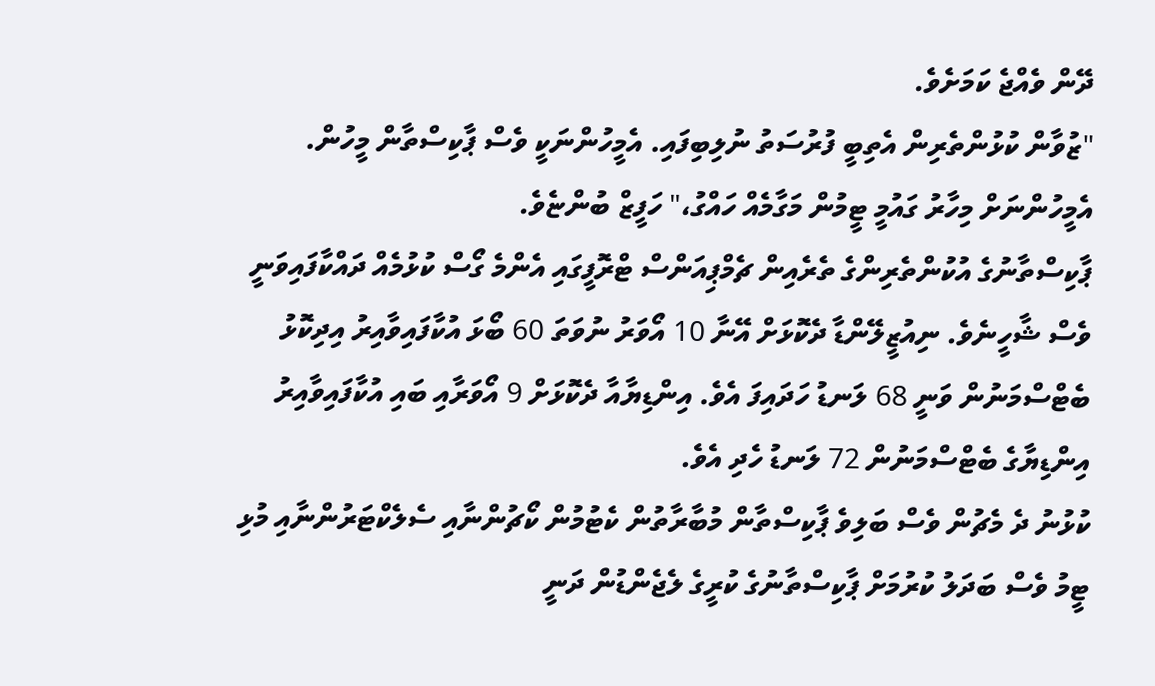ދޭން ވެއްޖެ ކަމަށެވެ.
"ޒުވާން ކުޅުންތެރިން އެތިބީ ފުރުސަތު ނުލިބިފައި. އެމީހުންނަކީ ވެސް ޕާކިސްތާން މީހުން. އެމީހުންނަށް މިހާރު ގައުމީ ޓީމުން މަގާމެއް ހައްގު،" ހަފީޒް ބުންޏެވެ.
ޕާކިސްތާނުގެ އުކުންތެރިންގެ ތެރެއިން ޗެމްޕިއަންސް ޓްރޮފީގައި އެންމެ ގޯސް ކުޅުމެއް ދައްކާފައިވަނީ ވެސް ޝާހީނެވެ. ނިއުޒީލޭންޑާ ދެކޮޅަށް އޭނާ 10 އޯވަރު ނުވަތަ 60 ބޯޅަ އުކާފައިވާއިރު އިދިކޮޅު ބެޓްސްމަނުން ވަނީ 68 ލަނޑު ހަދައިފަ އެވެ. އިންޑިޔާއާ ދެކޮޅަށް 9 އޯވަރާއި ބައި އުކާފައިވާއިރު އިންޑިޔާގެ ބެޓްސްމަނުން 72 ލަނޑު ހެދި އެވެ.
ކުޅުނު ދެ މެޗުން ވެސް ބަލިވެ ޕާކިސްތާން މުބާރާތުން ކެޓުމުން ކޯޗުންނާއި ސެލެކްޓަރުންނާއި މުޅި ޓީމު ވެސް ބަދަލު ކުރުމަށް ޕާކިސްތާނުގެ ކުރީގެ ލެޖެންޑުން ދަނީ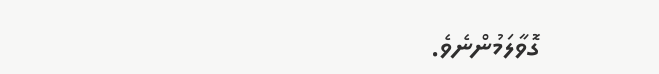ގޮވާލަމުންނެވެ.